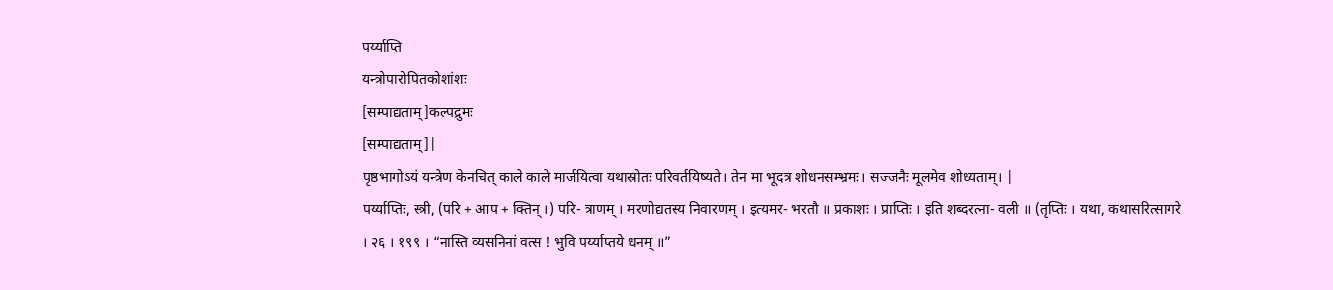पर्य्याप्ति
यन्त्रोपारोपितकोशांशः
[सम्पाद्यताम्]कल्पद्रुमः
[सम्पाद्यताम्]|
पृष्ठभागोऽयं यन्त्रेण केनचित् काले काले मार्जयित्वा यथास्रोतः परिवर्तयिष्यते। तेन मा भूदत्र शोधनसम्भ्रमः। सज्जनैः मूलमेव शोध्यताम्। |
पर्य्याप्तिः, स्त्री, (परि + आप + क्तिन् ।) परि- त्राणम् । मरणोद्यतस्य निवारणम् । इत्यमर- भरतौ ॥ प्रकाशः । प्राप्तिः । इति शब्दरत्ना- वली ॥ (तृप्तिः । यथा, कथासरित्सागरे । २६ । १९९ । “नास्ति व्यसनिनां वत्स ! भुवि पर्य्याप्तये धनम् ॥”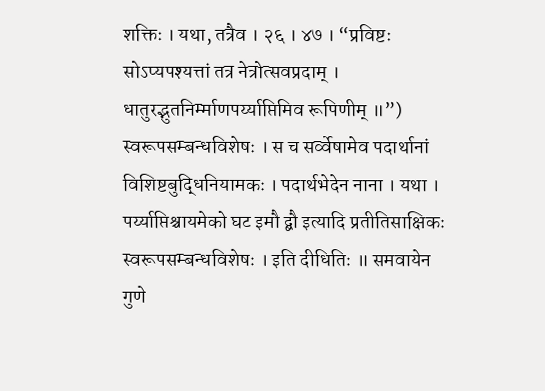शक्तिः । यथा, तत्रैव । २६ । ४७ । “प्रविष्टः सोऽप्यपश्यत्तां तत्र नेत्रोत्सवप्रदाम् । धातुरद्भुतनिर्म्माणपर्य्याप्तिमिव रूपिणीम् ॥”) स्वरूपसम्बन्धविशेषः । स च सर्व्वेषामेव पदार्थानां विशिष्टबुद्धिनियामकः । पदार्थभेदेन नाना । यथा । पर्य्याप्तिश्चायमेको घट इमौ द्बौ इत्यादि प्रतीतिसाक्षिकः स्वरूपसम्बन्धविशेषः । इति दीधितिः ॥ समवायेन गुणे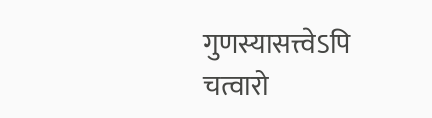गुणस्यासत्त्वेऽपि चत्वारो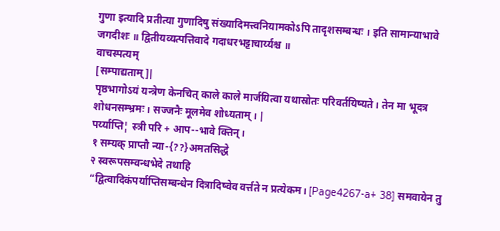गुणा इत्यादि प्रतीत्या गुणादिषु संख्यादिमत्त्वनियामकोऽपि तादृशसम्बन्धः । इति सामान्याभावे जगदीशः ॥ द्वितीयव्यत्पत्तिवादे गदाधरभट्टाचार्य्यश्च ॥
वाचस्पत्यम्
[सम्पाद्यताम्]|
पृष्ठभागोऽयं यन्त्रेण केनचित् काले काले मार्जयित्वा यथास्रोतः परिवर्तयिष्यते। तेन मा भूदत्र शोधनसम्भ्रमः। सज्जनैः मूलमेव शोध्यताम्। |
पर्य्याप्ति¦ स्त्री परि + आप--भावे क्तिन्।
१ सम्यक् प्राप्तौ न्या-{??}अमतसिद्धे
२ स्वरूपसम्वन्धभेदे तथाहि
“द्वित्वादिकंपर्याप्तिसम्बन्धेन दित्रादिष्वेव वर्त्तते न प्रत्येकम। [Page4267-a+ 38] समवायेन तु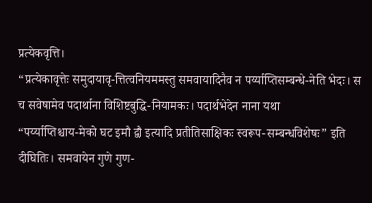प्रत्येकवृत्ति।
“प्रत्येकावृत्तेः समुदायावृ-त्तित्वनियममस्तु समवायादिनैव न पर्य्याप्तिसम्बन्धे-नेति भेदः। स च सवेषामेव पदार्थाना विशिष्टबुद्धि-नियामकः। पदार्थभेदेन नाना यथा
“पर्य्याप्तिश्चाय-मेको घट इमौ द्वौ इत्यादि प्रतीतिसाक्षिकः स्वरूप-सम्बन्धविशेषः” इति दीघितिः। समवायेन गुणे गुण-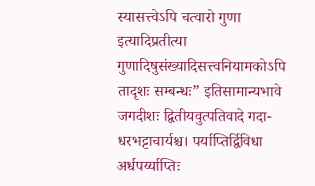स्यासत्त्वेऽपि चत्वारो गुणा इत्यादिप्रतीत्या गुणादिषुसंख्यादिसत्त्वनियामकोऽपि तादृशः सम्बन्धः” इतिसामान्यभावे जगदीशः द्वितीयवुत्पतिवादे गदा-धरभट्टाचार्यश्च। पर्याप्तिर्द्विविधा अर्धपर्य्याप्तिः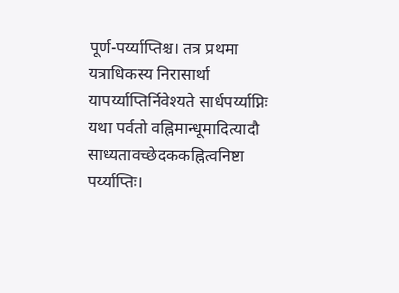पूर्ण-पर्य्याप्तिश्च। तत्र प्रथमा यत्राधिकस्य निरासार्था यापर्य्याप्तिर्निवेश्यते सार्धपर्य्याप्निः यथा पर्वतो वह्निमान्धूमादित्यादौ साध्यतावच्छेदककह्नित्वनिष्टा पर्य्याप्तिः।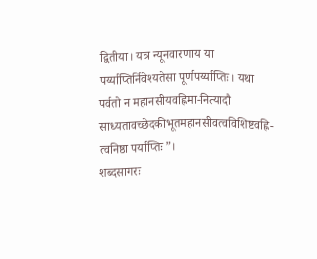द्वितीया। यत्र न्यूनवारणाय या पर्य्याप्तिर्निवेश्यतेसा पूर्णपर्य्याप्तिः। यथा पर्वतो न महानसीयवह्निमा-नित्यादौ साध्यतावच्छेदकीभूतमहानसीवत्वविशिष्टवह्नि-त्वनिष्ठा पर्याप्तिः”।
शब्दसागरः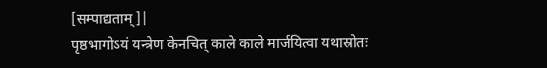[सम्पाद्यताम्]|
पृष्ठभागोऽयं यन्त्रेण केनचित् काले काले मार्जयित्वा यथास्रोतः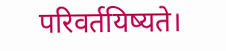परिवर्तयिष्यते।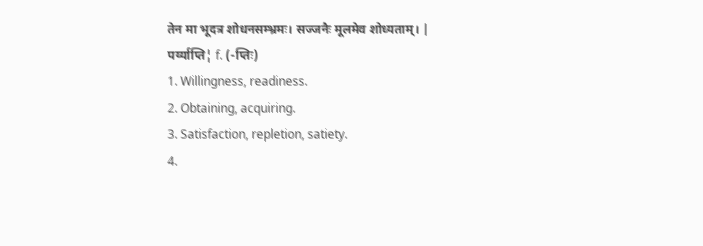तेन मा भूदत्र शोधनसम्भ्रमः। सज्जनैः मूलमेव शोध्यताम्। |
पर्य्याप्ति¦ f. (-प्तिः)
1. Willingness, readiness.
2. Obtaining, acquiring.
3. Satisfaction, repletion, satiety.
4.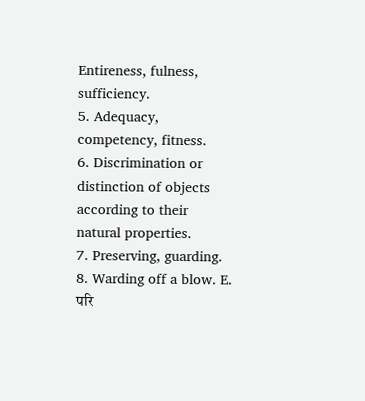Entireness, fulness, sufficiency.
5. Adequacy, competency, fitness.
6. Discrimination or distinction of objects according to their natural properties.
7. Preserving, guarding.
8. Warding off a blow. E. परि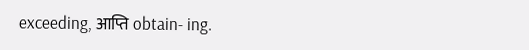exceeding, आप्ति obtain- ing.